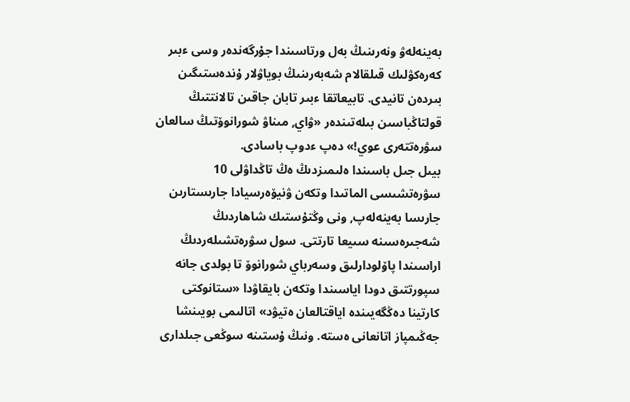بەينەلەۋ ونەرىنىڭ بەل ورتاسىندا جۇرگەندەر وسى ءبىر كەرەكۋلىك قىلقالام شەبەرىنىڭ بوياۋلار ۇندەستىگىن بىردەن تانيدى. تابيعاتقا ءبىر تابان جاقىن تالانتتىڭ قولتاڭباسىن بىلەتىندەر «ۋاي, مىناۋ شورانوۆتىڭ سالعان سۋرەتتەرى عوي!» دەپ ءدوپ باسادى.
بيىل جىل باسىندا ەلىمىزدىڭ ەڭ تاڭداۋلى 10 سۋرەتشىسى الماتىدا وتكەن ۋنيۆەرسيادا جارىستارىن جارىسا بەينەلەپ, ونى وڭتۇستىك شاھاردىڭ شەجىرەسىنە سىيعا تارتتى. سول سۋرەتشىلەردىڭ اراسىندا پاۆلودارلىق وسەرباي شورانوۆ تا بولدى جانە سپورتتىق دودا اياسىندا وتكەن بايقاۋدا «ستانوكتى كارتينا دەڭگەيىندە اياقتالعان ەتيۋد» اتالىمى بويىنشا جەڭىمپاز اتانعانى ەستە. ونىڭ ۇستىنە سوڭعى جىلدارى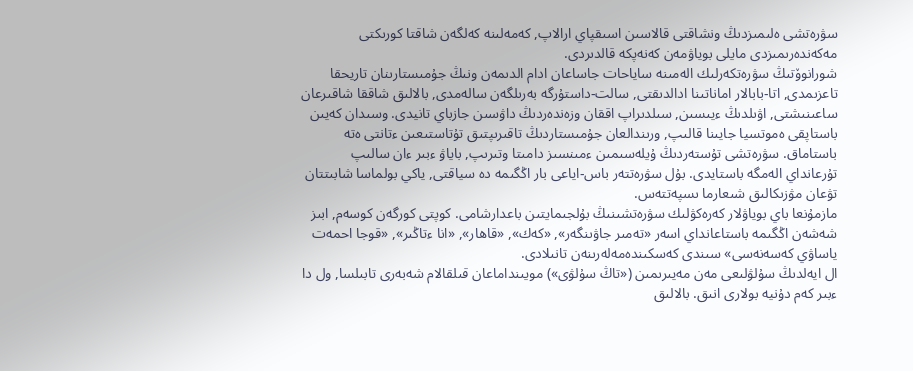سۋرەتشى ەلىمىزدىڭ ونشاقتى قالاسىن اسىقپاي ارالاپ, كەمەلىنە كەلگەن شاقتا كورىكتى مەكەندەرىمىزدى مايلى بوياۋمەن كەنەپكە قالدىردى.
شورانوۆتىڭ سۋرەتكەرلىك الەمىنە ساياحات جاساعان ادام الدىمەن ونىڭ جۇمىستارىنان تاريحقا تاعزىمدى, اتا-بابالار اماناتىنا ادالدىقتى, سالت-داستۇرگە بەرىلگەن سالەمدى, بالالىق شاققا شاقىرعان ساعىنىشتى, اۋىلدىڭ ءيىسىن, سىلدىراپ اققان وزەندەردىڭ داۋسىن جازباي تانيدى. وسىدان كەيىن باستاپقى ەموتسيا جايىنا قالىپ, ورىندالعان جۇمىستاردىڭ تاقىرىپتىق تۇتاستىعىن ءتانتى ەتە باستاماق. سۋرەتشى تۇستەردىڭ ۇيلەسىمىن ءمىنسىز دامىتا وتىرىپ, باياۋ ءبىر ءان سالىپ تۇرعانداي الەمگە باستايدى. بۇل سۋرەتتەر باس-اياعى بار اڭگىمە دە سياقتى, ياكي بولماسا شابىتتان تۋعان مۋزىكالىق شىعارما ىسپەتتەس.
مازمۇنعا باي بوياۋلار كەرەكۋلىك سۋرەتشىنىڭ بۇلجىمايتىن باعدارشامى. كوپتى كورگەن كوسەم, ابىز شەشەن اڭگىمە باستاعانداي اسەر «تەمىر جاۋىنگەر», «كەك», «قاھار», «انا ءتاڭىر», «قوجا احمەت ياساۋي كەسەنەسى» سىندى كەسكىندەمەلەرىنەن تانىلادى.
ال ايەلدىڭ سۇلۋلىعى مەن مەيىرىمىن («تاڭ سۇلۋى») مويىنداماعان قىلقالام شەبەرى تابىلسا, ول دا ءبىر كەم دۇنيە بولارى انىق. بالالىق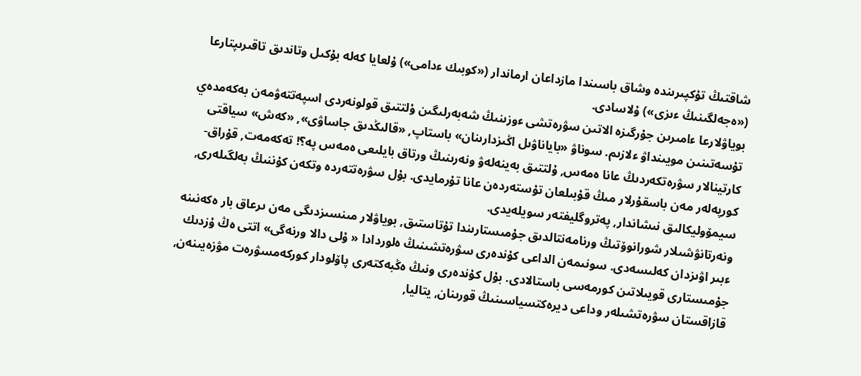شاقتىڭ تۇكپىرىندە وشاق باسىندا مازداعان ارماندار («كوبىك ءدامى») ۇلعايا كەلە بۇكىل وتاندىق تاقىرىپتارعا («ەجەلگىنىڭ ءىزى») ۇلاسادى.
بوياۋلارعا ءامىرىن جۇرگىزە الاتىن سۋرەتشى ءوزىنىڭ شەبەرلىگىن ۇلتتىق قولونەردى اسپەتتەۋمەن بەكەمدەي تۇسەتىنىن مويىنداۋ ءلازىم. سوناۋ «باياناۋىل اڭىزدارىنان» باستاپ, «قالىڭدىق جاساۋى», «كەش» سياقتى كارتينالار سۋرەتكەردىڭ عانا ەمەس, ۇلتتىق بەينەلەۋ ونەرىنىڭ ورتاق بايلىعى ەمەس پە؟! تەكەمەت, قۇراق-كورپەلەر مەن باسقۇرلار مىڭ قۇبىلعان تۇستەردەن عانا تۇرمايدى. بۇل سۋرەتتەردە وتكەن كۇننىڭ بەلگىلەرى, سيمۆوليكالىق نىشاندار, پەتروگليفتەر سويلەيدى.
ونەرتانۋشىلار شورانوۆتىڭ ورنامەنتالدىق جۇمىستارىندا تۇتاستىق, بوياۋلار مىنسىزدىگى مەن ىرعاق بار ەكەنىنە ءبىر اۋىزدان كەلىسەدى. سونىمەن الداعى كۇندەرى سۋرەتشىنىڭ ەلوردادا « ۇلى دالا ورنەگى» اتتى ەڭ ۇزدىك جۇمىستارى قويىلاتىن كورمەسى باستالادى. بۇل كۇندەرى ونىڭ ەڭبەكتەرى پاۆلودار كوركەمسۋرەت مۋزەيىنەن, قازاقستان سۋرەتشىلەر وداعى ديرەكتسياسىنىڭ قورىنان, يتاليا,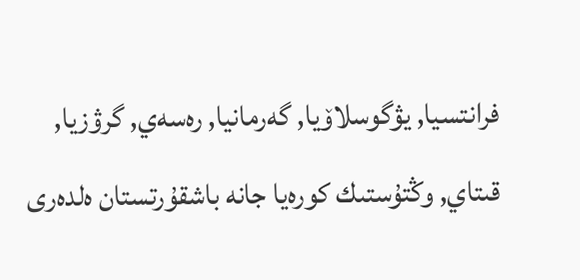فرانتسيا, يۋگوسلاۆيا, گەرمانيا, رەسەي, گرۋزيا, قىتاي, وڭتۇستىك كورەيا جانە باشقۇرتستان ەلدەرى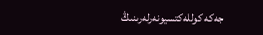جەكە كوللەكتسيونەرلەرىنىڭ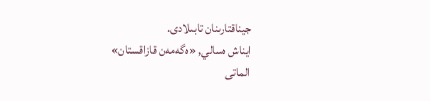جيناقتارىنان تابىلادى.
ايناش ەسالي, «ەگەمەن قازاقستان»
الماتى